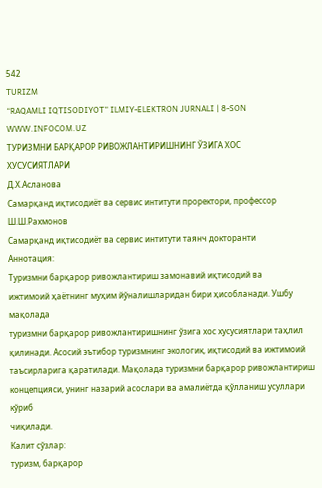542
TURIZM
“RAQAMLI IQTISODIYOT” ILMIY-ELEKTRON JURNALI | 8-SON
WWW.INFOCOM.UZ
ТУРИЗМНИ БАРҚАРОР РИВОЖЛАНТИРИШНИНГ ЎЗИГА ХОС
ХУСУСИЯТЛАРИ
Д.Х.Асланова
Самарқанд иқтисодиёт ва сервис интитути проректори, профессор
Ш.Ш.Рахмонов
Самарқанд иқтисодиёт ва сервис интитути таянч докторанти
Аннотация:
Туризмни барқарор ривожлантириш замонавий иқтисодий ва
ижтимоий ҳаётнинг муҳим йўналишларидан бири ҳисобланади. Ушбу мақолада
туризмни барқарор ривожлантиришнинг ўзига хос хусусиятлари таҳлил
қилинади. Асосий эътибор туризмнинг экологик, иқтисодий ва ижтимоий
таъсирларига қаратилади. Мақолада туризмни барқарор ривожлантириш
концепцияси, унинг назарий асослари ва амалиётда қўлланиш усуллари кўриб
чиқилади.
Калит сўзлар:
туризм, барқарор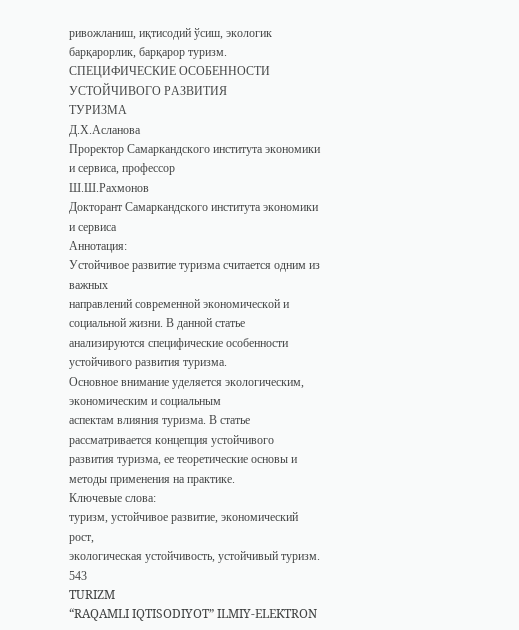ривожланиш, иқтисодий ўсиш, экологик
барқарорлик, барқарор туризм.
СПЕЦИФИЧЕСКИЕ ОСОБЕННОСТИ УСТОЙЧИВОГО РАЗВИТИЯ
ТУРИЗМА
Д.Х.Асланова
Проректор Самаркандского института экономики и сервиса, профессор
Ш.Ш.Рахмонов
Докторант Самаркандского института экономики и сервиса
Аннотация:
Устойчивое развитие туризма считается одним из важных
направлений современной экономической и социальной жизни. В данной статье
анализируются специфические особенности устойчивого развития туризма.
Основное внимание уделяется экологическим, экономическим и социальным
аспектам влияния туризма. В статье рассматривается концепция устойчивого
развития туризма, ее теоретические основы и методы применения на практике.
Ключевые слова:
туризм, устойчивое развитие, экономический рост,
экологическая устойчивость, устойчивый туризм.
543
TURIZM
“RAQAMLI IQTISODIYOT” ILMIY-ELEKTRON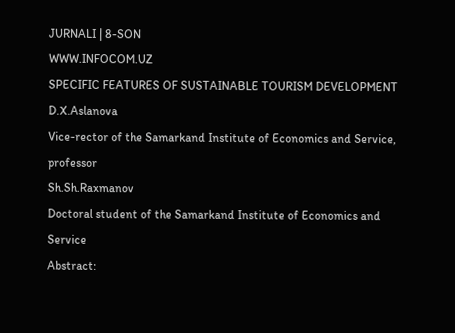JURNALI | 8-SON
WWW.INFOCOM.UZ
SPECIFIC FEATURES OF SUSTAINABLE TOURISM DEVELOPMENT
D.X.Aslanova
Vice-rector of the Samarkand Institute of Economics and Service, professor
Sh.Sh.Raxmanov
Doctoral student of the Samarkand Institute of Economics and Service
Abstract: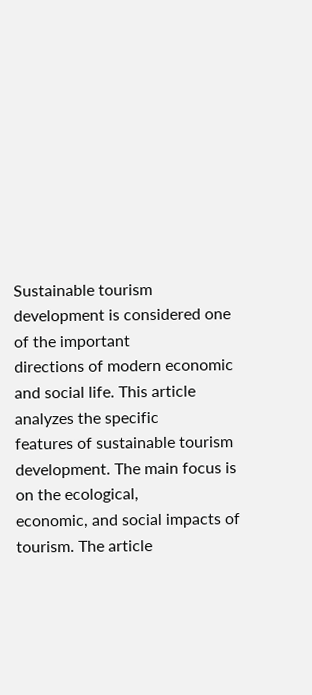Sustainable tourism development is considered one of the important
directions of modern economic and social life. This article analyzes the specific
features of sustainable tourism development. The main focus is on the ecological,
economic, and social impacts of tourism. The article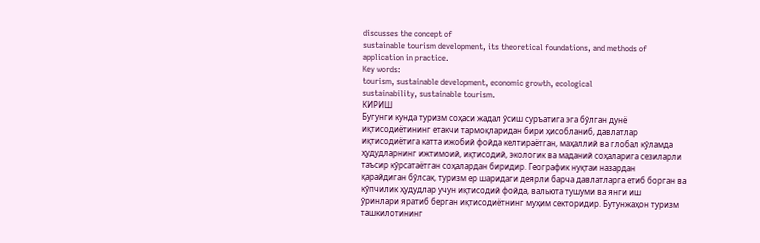discusses the concept of
sustainable tourism development, its theoretical foundations, and methods of
application in practice.
Key words:
tourism, sustainable development, economic growth, ecological
sustainability, sustainable tourism.
КИРИШ
Бугунги кунда туризм соҳаси жадал ўсиш суръатига эга бўлган дунё
иқтисодиётининг етакчи тармоқларидан бири ҳисобланиб, давлатлар
иқтисодиётига катта ижобий фойда келтираётган, маҳаллий ва глобал кўламда
ҳудудларнинг ижтимоий, иқтисодий, экологик ва маданий соҳаларига сезиларли
таъсир кўрсатаётган соҳалардан биридир. Географик нуқтаи назардан
қарайдиган бўлсак, туризм ер шаридаги деярли барча давлатларга етиб борган ва
кўпчилик ҳудудлар учун иқтисодий фойда, вальюта тушуми ва янги иш
ўринлари яратиб берган иқтисодиётнинг муҳим секторидир. Бутунжаҳон туризм
ташкилотининг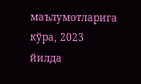маълумотларига кўра, 2023 йилда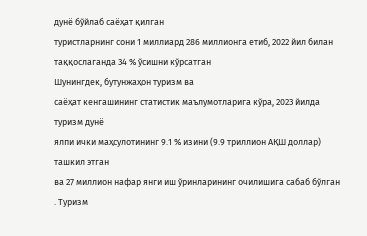дунё бўйлаб саёҳат қилган
туристларнинг сони 1 миллиард 286 миллионга етиб, 2022 йил билан
таққослаганда 34 % ўсишни кўрсатган
Шунингдек, бутунжаҳон туризм ва
саёҳат кенгашининг статистик маълумотларига кўра, 2023 йилда туризм дунё
ялпи ички маҳсулотининг 9.1 % изини (9.9 триллион АҚШ доллар) ташкил этган
ва 27 миллион нафар янги иш ўринларининг очилишига сабаб бўлган
. Туризм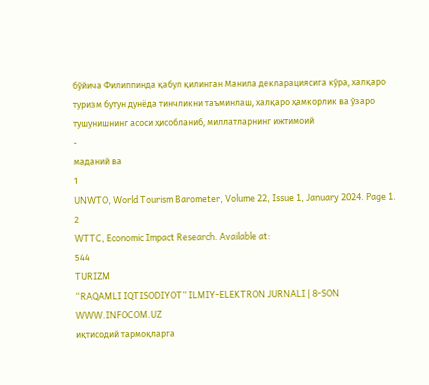бўйича Филиппинда қабул қилинган Манила декларациясига кўра, халқаро
туризм бутун дунёда тинчликни таъминлаш, халқаро ҳамкорлик ва ўзаро
тушунишнинг асоси ҳисобланиб, миллатларнинг ижтимоий
-
маданий ва
1
UNWTO, World Tourism Barometer, Volume 22, Issue 1, January 2024. Page 1.
2
WTTC, Economic Impact Research. Available at:
544
TURIZM
“RAQAMLI IQTISODIYOT” ILMIY-ELEKTRON JURNALI | 8-SON
WWW.INFOCOM.UZ
иқтисодий тармоқларга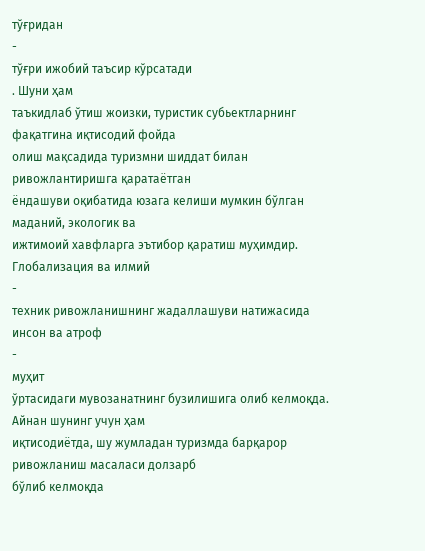тўғридан
-
тўғри ижобий таъсир кўрсатади
. Шуни ҳам
таъкидлаб ўтиш жоизки, туристик субьектларнинг фақатгина иқтисодий фойда
олиш мақсадида туризмни шиддат билан ривожлантиришга қаратаётган
ёндашуви оқибатида юзага келиши мумкин бўлган маданий, экологик ва
ижтимоий хавфларга эътибор қаратиш муҳимдир. Глобализация ва илмий
-
техник ривожланишнинг жадаллашуви натижасида инсон ва атроф
-
муҳит
ўртасидаги мувозанатнинг бузилишига олиб келмоқда. Айнан шунинг учун ҳам
иқтисодиётда, шу жумладан туризмда барқарор ривожланиш масаласи долзарб
бўлиб келмоқда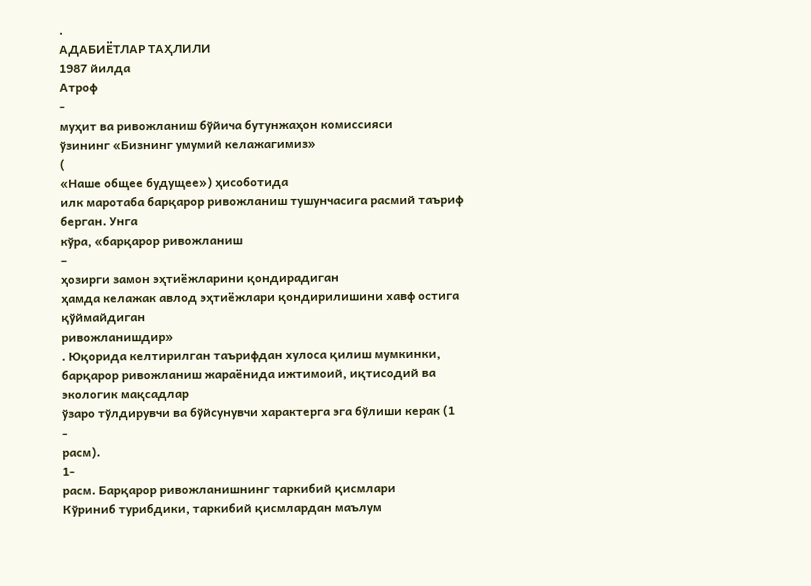.
АДАБИЁТЛАР ТАҲЛИЛИ
1987 йилда
Атроф
-
муҳит ва ривожланиш бўйича бутунжаҳон комиссияси
ўзининг «Бизнинг умумий келажагимиз»
(
«Наше общее будущее») ҳисоботида
илк маротаба барқарор ривожланиш тушунчасига расмий таъриф берган. Унга
кўра, «барқарор ривожланиш
–
ҳозирги замон эҳтиёжларини қондирадиган
ҳамда келажак авлод эҳтиёжлари қондирилишини хавф остига қўймайдиган
ривожланишдир»
. Юқорида келтирилган таърифдан хулоса қилиш мумкинки,
барқарор ривожланиш жараёнида ижтимоий, иқтисодий ва экологик мақсадлар
ўзаро тўлдирувчи ва бўйсунувчи характерга эга бўлиши керак (1
-
расм).
1-
расм. Барқарор ривожланишнинг таркибий қисмлари
Кўриниб турибдики, таркибий қисмлардан маълум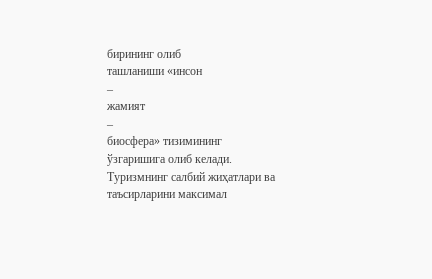бирининг олиб
ташланиши «инсон
–
жамият
–
биосфера» тизимининг ўзгаришига олиб келади.
Туризмнинг салбий жиҳатлари ва таъсирларини максимал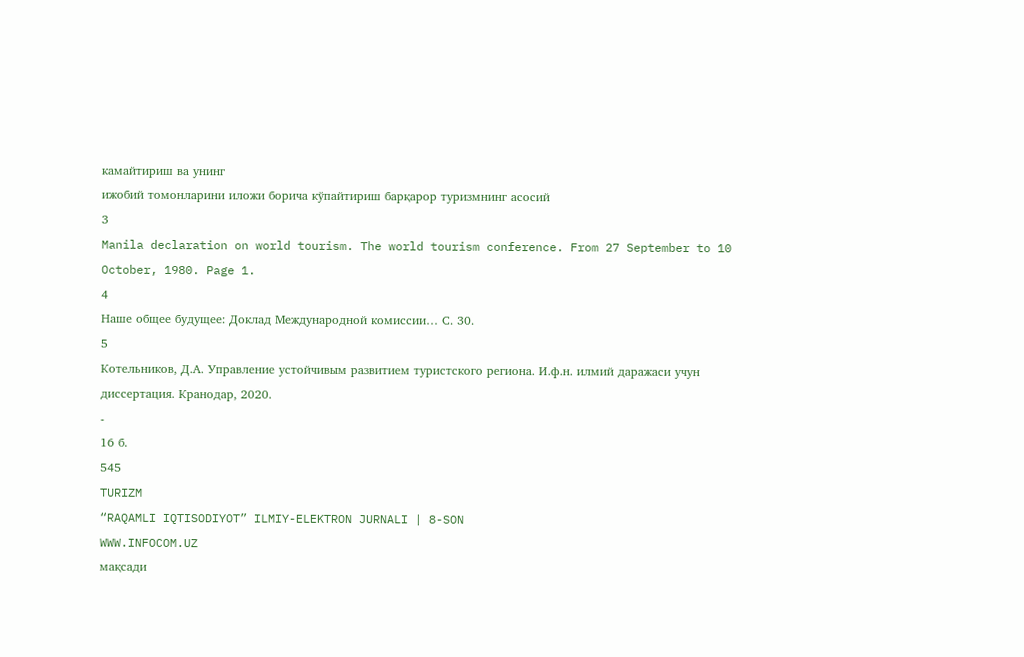камайтириш ва унинг
ижобий томонларини иложи борича кўпайтириш барқарор туризмнинг асосий
3
Manila declaration on world tourism. The world tourism conference. From 27 September to 10 October, 1980. Page 1.
4
Наше общее будущее: Доклад Международной комиссии… С. 30.
5
Котельников, Д.А. Управление устойчивым развитием туристского региона. И.ф.н. илмий даражаси учун
диссертация. Кранодар, 2020.
-
16 б.
545
TURIZM
“RAQAMLI IQTISODIYOT” ILMIY-ELEKTRON JURNALI | 8-SON
WWW.INFOCOM.UZ
мақсади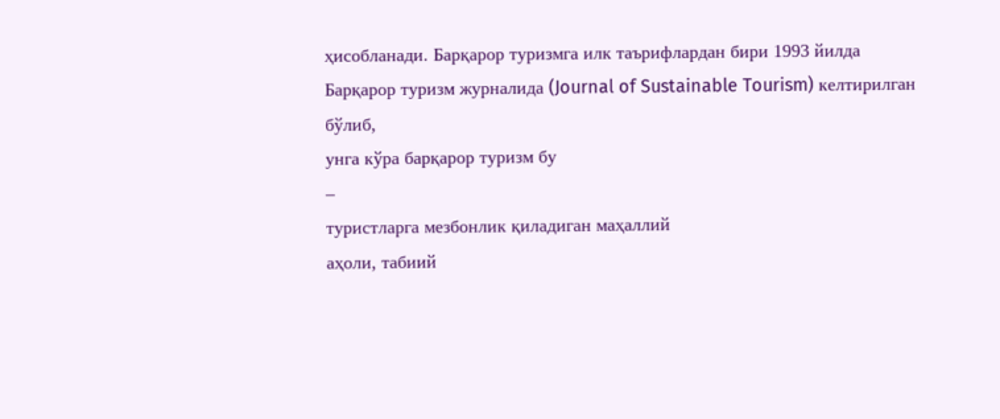ҳисобланади. Барқарор туризмга илк таърифлардан бири 1993 йилда
Барқарор туризм журналида (Journal of Sustainable Tourism) келтирилган бўлиб,
унга кўра барқарор туризм бу
–
туристларга мезбонлик қиладиган маҳаллий
аҳоли, табиий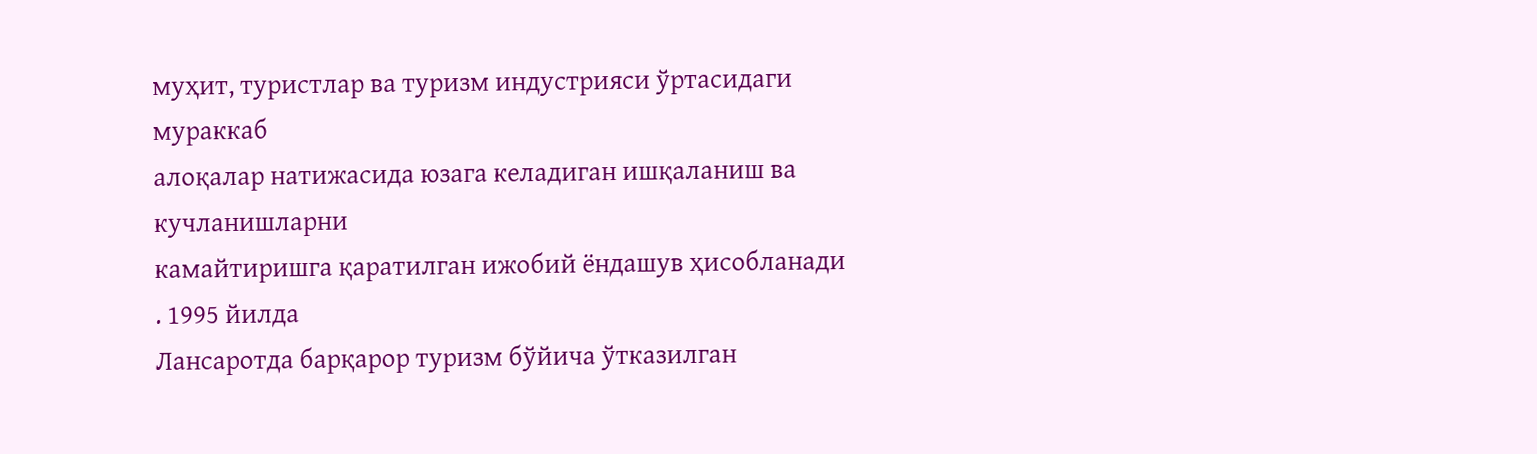муҳит, туристлар ва туризм индустрияси ўртасидаги мураккаб
алоқалар натижасида юзага келадиган ишқаланиш ва кучланишларни
камайтиришга қаратилган ижобий ёндашув ҳисобланади
. 1995 йилда
Лансаротда барқарор туризм бўйича ўтказилган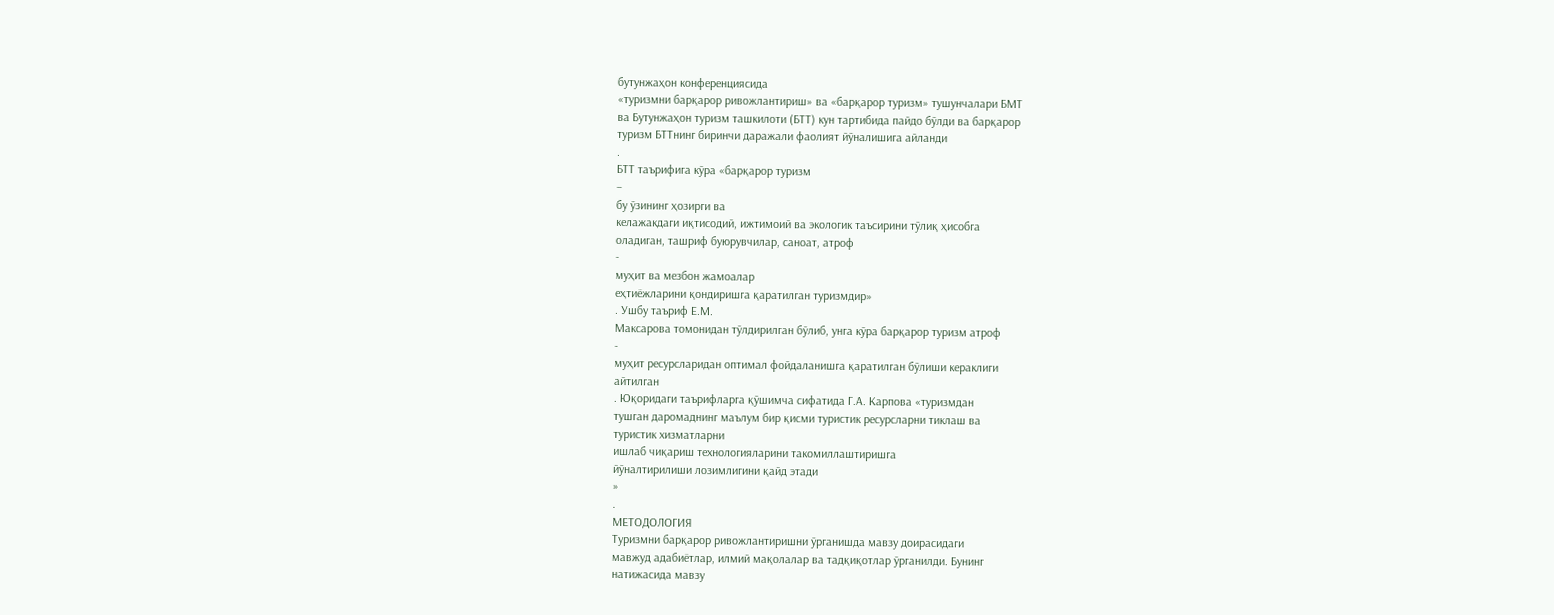бутунжаҳон конференциясида
«туризмни барқарор ривожлантириш» ва «барқарор туризм» тушунчалари БМТ
ва Бутунжаҳон туризм ташкилоти (БТТ) кун тартибида пайдо бўлди ва барқарор
туризм БТТнинг биринчи даражали фаолият йўналишига айланди
.
БТТ таърифига кўра «барқарор туризм
–
бу ўзининг ҳозирги ва
келажакдаги иқтисодий, ижтимоий ва экологик таъсирини тўлиқ ҳисобга
оладиган, ташриф буюрувчилар, саноат, атроф
-
муҳит ва мезбон жамоалар
еҳтиёжларини қондиришга қаратилган туризмдир»
. Ушбу таъриф Е.М.
Максарова томонидан тўлдирилган бўлиб, унга кўра барқарор туризм атроф
-
муҳит ресурсларидан оптимал фойдаланишга қаратилган бўлиши кераклиги
айтилган
. Юқоридаги таърифларга қўшимча сифатида Г.А. Карпова «туризмдан
тушган даромаднинг маълум бир қисми туристик ресурсларни тиклаш ва
туристик хизматларни
ишлаб чиқариш технологияларини такомиллаштиришга
йўналтирилиши лозимлигини қайд этади
»
.
МЕТОДОЛОГИЯ
Туризмни барқарор ривожлантиришни ўрганишда мавзу доирасидаги
мавжуд адабиётлар, илмий мақолалар ва тадқиқотлар ўрганилди. Бунинг
натижасида мавзу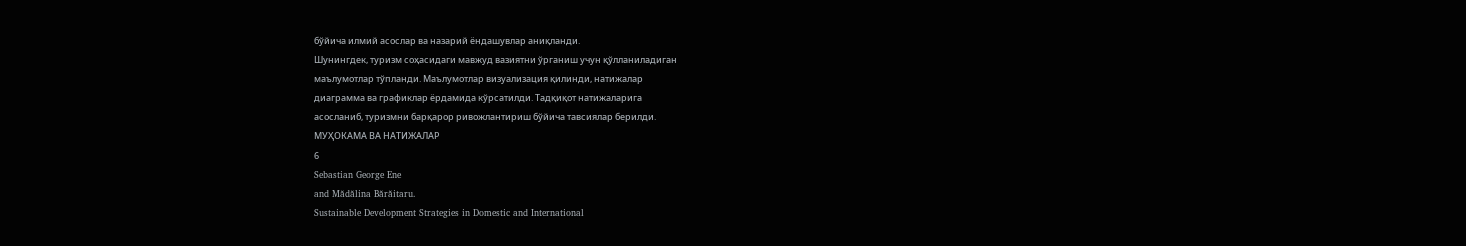бўйича илмий асослар ва назарий ёндашувлар аниқланди.
Шунингдек, туризм соҳасидаги мавжуд вазиятни ўрганиш учун қўлланиладиган
маълумотлар тўпланди. Маълумотлар визуализация қилинди, натижалар
диаграмма ва графиклар ёрдамида кўрсатилди. Тадқиқот натижаларига
асосланиб, туризмни барқарор ривожлантириш бўйича тавсиялар берилди.
МУҲОКАМА ВА НАТИЖАЛАР
6
Sebastian George Ene
and Mădălina Bărăitaru.
Sustainable Development Strategies in Domestic and International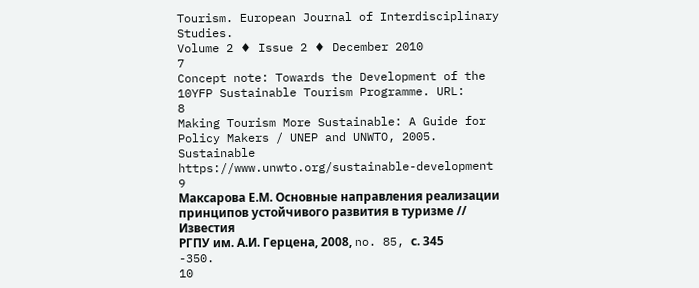Tourism. European Journal of Interdisciplinary Studies.
Volume 2 ♦ Issue 2 ♦ December 2010
7
Concept note: Towards the Development of the 10YFP Sustainable Tourism Programme. URL:
8
Making Tourism More Sustainable: A Guide for Policy Makers / UNEP and UNWTO, 2005. Sustainable
https://www.unwto.org/sustainable-development
9
Максарова Е.М. Основные направления реализации принципов устойчивого развития в туризме // Известия
РГПУ им. А.И. Герцена, 2008, no. 85, с. 345
-350.
10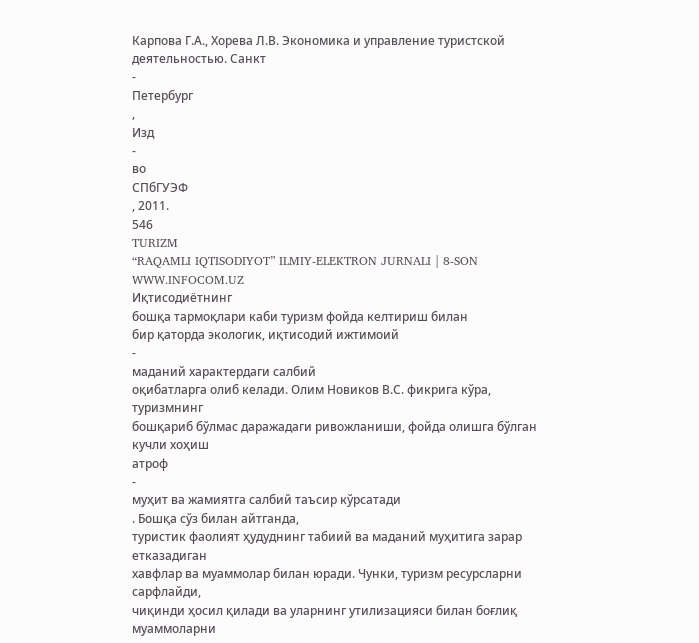Карпова Г.А., Хорева Л.В. Экономика и управление туристской деятельностью. Санкт
-
Петербург
,
Изд
-
во
СПбГУЭФ
, 2011.
546
TURIZM
“RAQAMLI IQTISODIYOT” ILMIY-ELEKTRON JURNALI | 8-SON
WWW.INFOCOM.UZ
Иқтисодиётнинг
бошқа тармоқлари каби туризм фойда келтириш билан
бир қаторда экологик, иқтисодий ижтимоий
-
маданий характердаги салбий
оқибатларга олиб келади. Олим Новиков В.С. фикрига кўра, туризмнинг
бошқариб бўлмас даражадаги ривожланиши, фойда олишга бўлган кучли хоҳиш
атроф
-
муҳит ва жамиятга салбий таъсир кўрсатади
. Бошқа сўз билан айтганда,
туристик фаолият ҳудуднинг табиий ва маданий муҳитига зарар етказадиган
хавфлар ва муаммолар билан юради. Чунки, туризм ресурсларни сарфлайди,
чиқинди ҳосил қилади ва уларнинг утилизацияси билан боғлиқ муаммоларни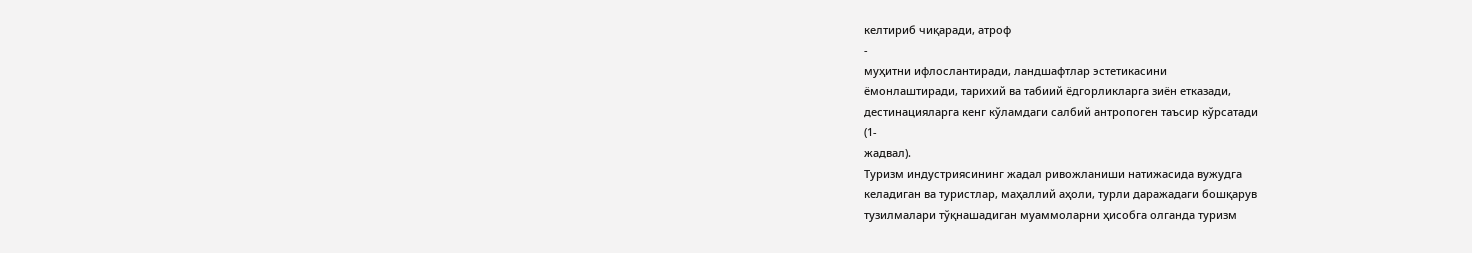келтириб чиқаради, атроф
-
муҳитни ифлослантиради, ландшафтлар эстетикасини
ёмонлаштиради, тарихий ва табиий ёдгорликларга зиён етказади,
дестинацияларга кенг кўламдаги салбий антропоген таъсир кўрсатади
(1-
жадвал).
Туризм индустриясининг жадал ривожланиши натижасида вужудга
келадиган ва туристлар, маҳаллий аҳоли, турли даражадаги бошқарув
тузилмалари тўқнашадиган муаммоларни ҳисобга олганда туризм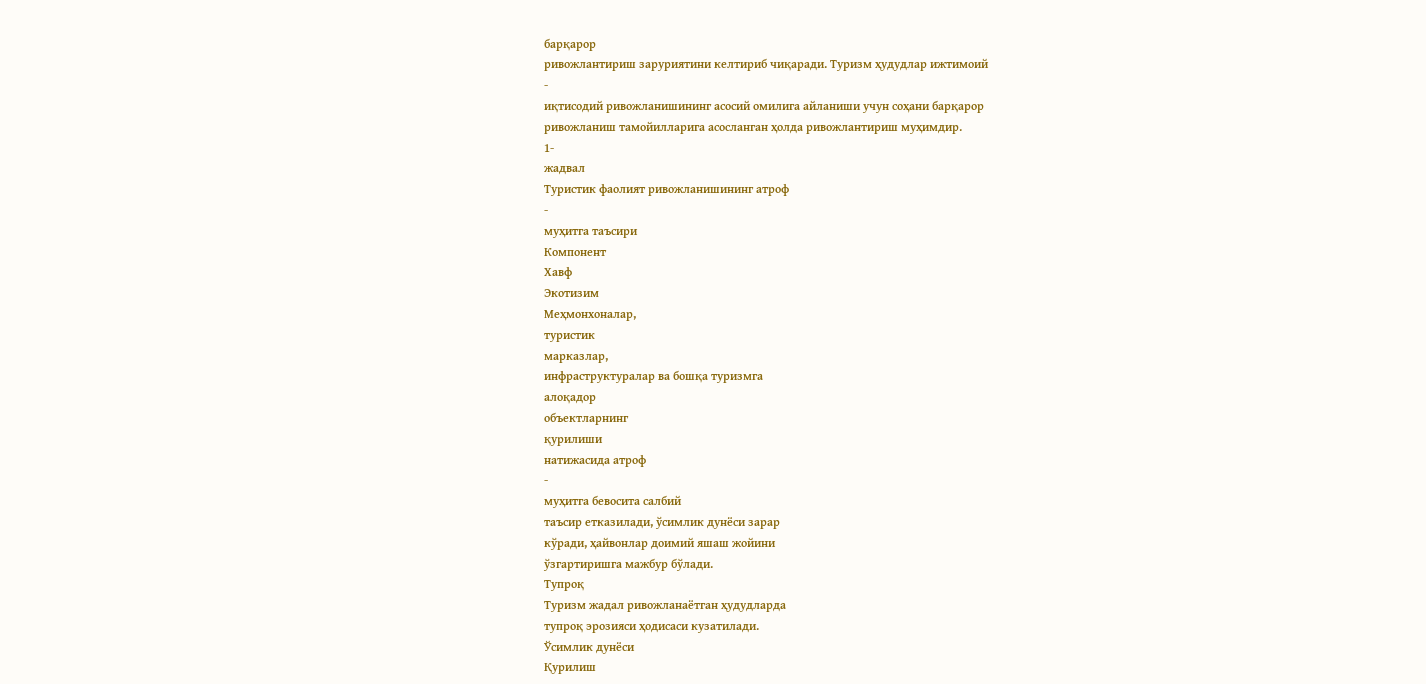барқарор
ривожлантириш заруриятини келтириб чиқаради. Туризм ҳудудлар ижтимоий
-
иқтисодий ривожланишининг асосий омилига айланиши учун соҳани барқарор
ривожланиш тамойилларига асосланган ҳолда ривожлантириш муҳимдир.
1-
жадвал
Туристик фаолият ривожланишининг атроф
-
муҳитга таъсири
Компонент
Хавф
Экотизим
Меҳмонхоналар,
туристик
марказлар,
инфраструктуралар ва бошқа туризмга
алоқадор
объектларнинг
қурилиши
натижасида атроф
-
муҳитга бевосита салбий
таъсир етказилади, ўсимлик дунёси зарар
кўради, ҳайвонлар доимий яшаш жойини
ўзгартиришга мажбур бўлади.
Тупроқ
Туризм жадал ривожланаётган ҳудудларда
тупроқ эрозияси ҳодисаси кузатилади.
Ўсимлик дунёси
Қурилиш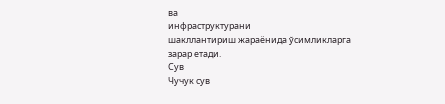ва
инфраструктурани
шакллантириш жараёнида ўсимликларга
зарар етади.
Сув
Чучук сув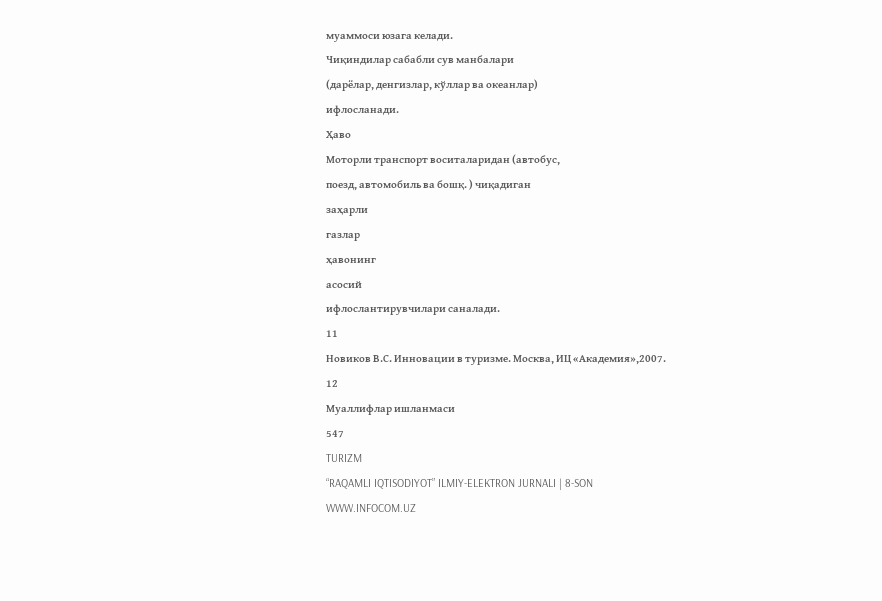муаммоси юзага келади.
Чиқиндилар сабабли сув манбалари
(дарёлар, денгизлар, кўллар ва океанлар)
ифлосланади.
Ҳаво
Моторли транспорт воситаларидан (автобус,
поезд, автомобиль ва бошқ. ) чиқадиган
заҳарли
газлар
ҳавонинг
асосий
ифлослантирувчилари саналади.
11
Новиков В.С. Инновации в туризме. Москва, ИЦ «Академия»,2007.
12
Муаллифлар ишланмаси
547
TURIZM
“RAQAMLI IQTISODIYOT” ILMIY-ELEKTRON JURNALI | 8-SON
WWW.INFOCOM.UZ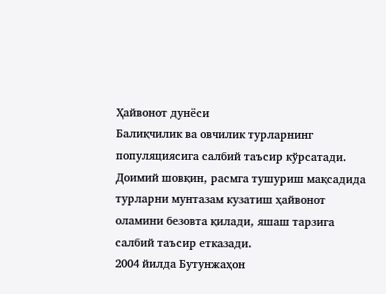Ҳайвонот дунёси
Балиқчилик ва овчилик турларнинг
популяциясига салбий таъсир кўрсатади.
Доимий шовқин, расмга тушуриш мақсадида
турларни мунтазам кузатиш ҳайвонот
оламини безовта қилади, яшаш тарзига
салбий таъсир етказади.
2004 йилда Бутунжаҳон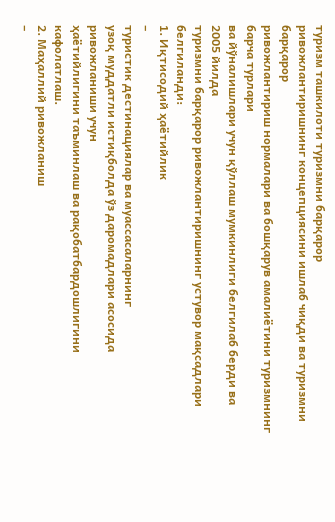туризм ташкилоти туризмни барқарор
ривожлантиришнинг концепциясини ишлаб чиқди ва туризмни барқарор
ривожлантириш нормалари ва бошқарув амалиётини туризмнинг барча турлари
ва йўналишлари учун қўллаш мумкинлиги белгилаб берди ва 2005 йилда
туризмни барқарор ривожлантиришнинг устувор мақсадлари белгиланди:
1. Иқтисодий ҳаётийлик
–
туристик дестинациялар ва муассасаларнинг
узоқ муддатли истиқболда ўз даромадлари асосида ривожланиши учун
ҳаётийлигини таъминлаш ва рақобатбардошлигини кафолатлаш.
2. Маҳаллий ривожланиш
–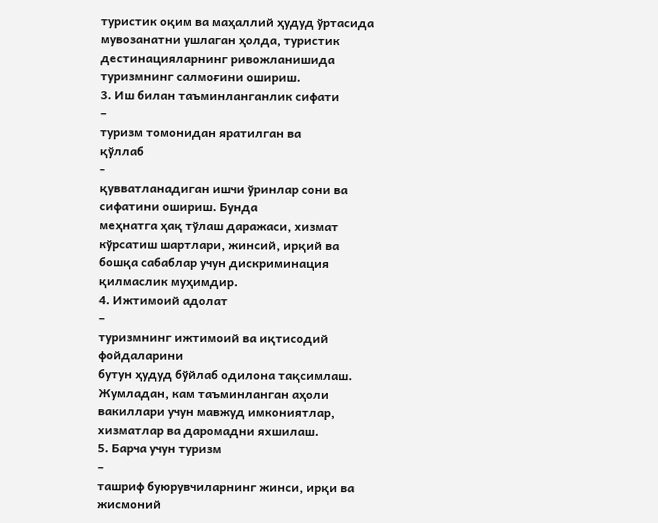туристик оқим ва маҳаллий ҳудуд ўртасида
мувозанатни ушлаган ҳолда, туристик дестинацияларнинг ривожланишида
туризмнинг салмоғини ошириш.
3. Иш билан таъминланганлик сифати
–
туризм томонидан яратилган ва
қўллаб
-
қувватланадиган ишчи ўринлар сони ва сифатини ошириш. Бунда
меҳнатга ҳақ тўлаш даражаси, хизмат кўрсатиш шартлари, жинсий, ирқий ва
бошқа сабаблар учун дискриминация қилмаслик муҳимдир.
4. Ижтимоий адолат
–
туризмнинг ижтимоий ва иқтисодий фойдаларини
бутун ҳудуд бўйлаб одилона тақсимлаш. Жумладан, кам таъминланган аҳоли
вакиллари учун мавжуд имкониятлар, хизматлар ва даромадни яхшилаш.
5. Барча учун туризм
–
ташриф буюрувчиларнинг жинси, ирқи ва
жисмоний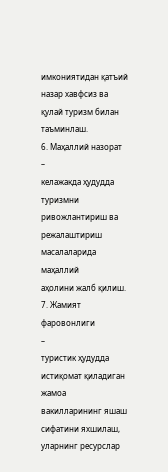имкониятидан қатъий назар хавфсиз ва қулай туризм билан
таъминлаш.
6. Маҳаллий назорат
–
келажакда ҳудудда туризмни ривожлантириш ва
режалаштириш масалаларида маҳаллий
аҳолини жалб қилиш.
7. Жамият фаровонлиги
–
туристик ҳудудда истиқомат қиладиган жамоа
вакилларининг яшаш сифатини яхшилаш, уларнинг ресурслар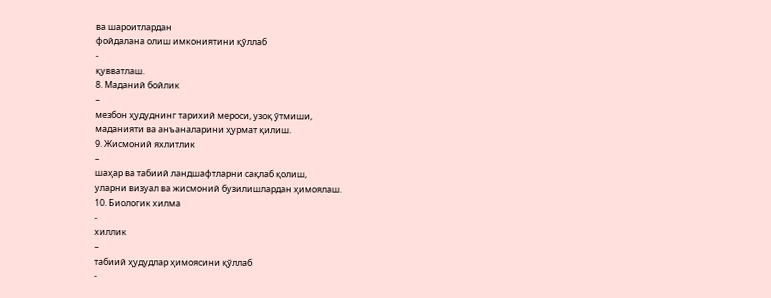ва шароитлардан
фойдалана олиш имкониятини қўллаб
-
қувватлаш.
8. Маданий бойлик
–
мезбон ҳудуднинг тарихий мероси, узоқ ўтмиши,
маданияти ва анъаналарини ҳурмат қилиш.
9. Жисмоний яхлитлик
–
шаҳар ва табиий ландшафтларни сақлаб қолиш,
уларни визуал ва жисмоний бузилишлардан ҳимоялаш.
10. Биологик хилма
-
хиллик
–
табиий ҳудудлар ҳимоясини қўллаб
-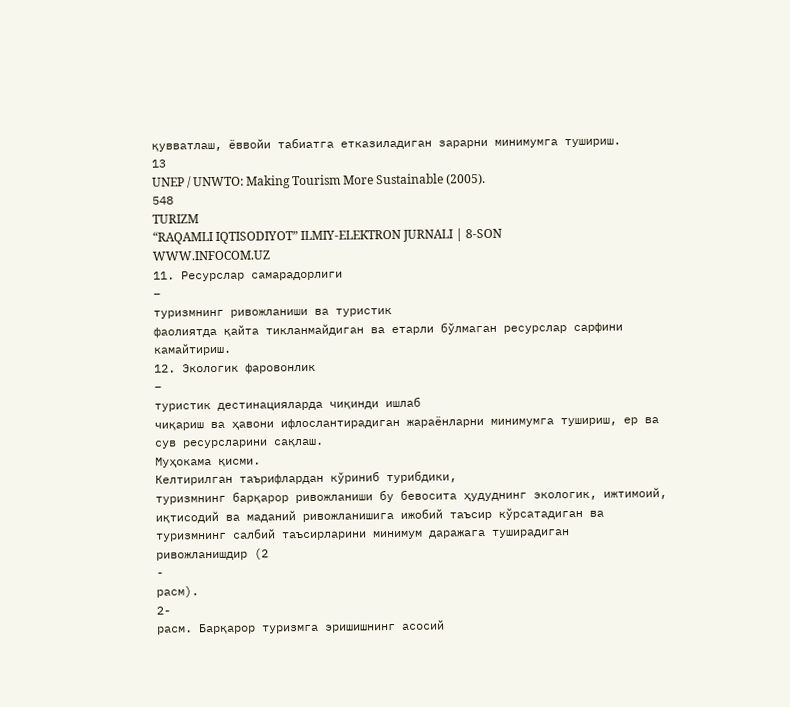қувватлаш, ёввойи табиатга етказиладиган зарарни минимумга тушириш.
13
UNEP / UNWTO: Making Tourism More Sustainable (2005).
548
TURIZM
“RAQAMLI IQTISODIYOT” ILMIY-ELEKTRON JURNALI | 8-SON
WWW.INFOCOM.UZ
11. Ресурслар самарадорлиги
–
туризмнинг ривожланиши ва туристик
фаолиятда қайта тикланмайдиган ва етарли бўлмаган ресурслар сарфини
камайтириш.
12. Экологик фаровонлик
–
туристик дестинацияларда чиқинди ишлаб
чиқариш ва ҳавони ифлослантирадиган жараёнларни минимумга тушириш, ер ва
сув ресурсларини сақлаш.
Муҳокама қисми.
Келтирилган таърифлардан кўриниб турибдики,
туризмнинг барқарор ривожланиши бу бевосита ҳудуднинг экологик, ижтимоий,
иқтисодий ва маданий ривожланишига ижобий таъсир кўрсатадиган ва
туризмнинг салбий таъсирларини минимум даражага туширадиган
ривожланишдир (2
-
расм).
2-
расм. Барқарор туризмга эришишнинг асосий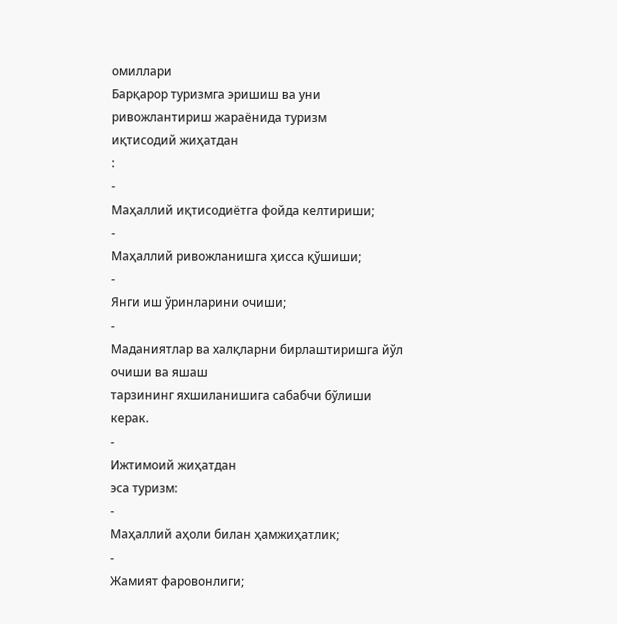омиллари
Барқарор туризмга эришиш ва уни ривожлантириш жараёнида туризм
иқтисодий жиҳатдан
:
-
Маҳаллий иқтисодиётга фойда келтириши;
-
Маҳаллий ривожланишга ҳисса қўшиши;
-
Янги иш ўринларини очиши;
-
Маданиятлар ва халқларни бирлаштиришга йўл очиши ва яшаш
тарзининг яхшиланишига сабабчи бўлиши керак.
-
Ижтимоий жиҳатдан
эса туризм:
-
Маҳаллий аҳоли билан ҳамжиҳатлик;
-
Жамият фаровонлиги;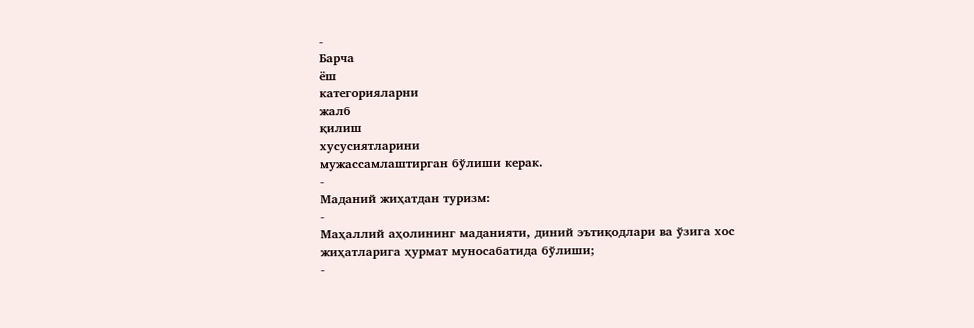-
Барча
ёш
категорияларни
жалб
қилиш
хусусиятларини
мужассамлаштирган бўлиши керак.
-
Маданий жиҳатдан туризм:
-
Маҳаллий аҳолининг маданияти, диний эътиқодлари ва ўзига хос
жиҳатларига ҳурмат муносабатида бўлиши;
-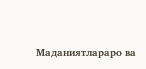Маданиятлараро ва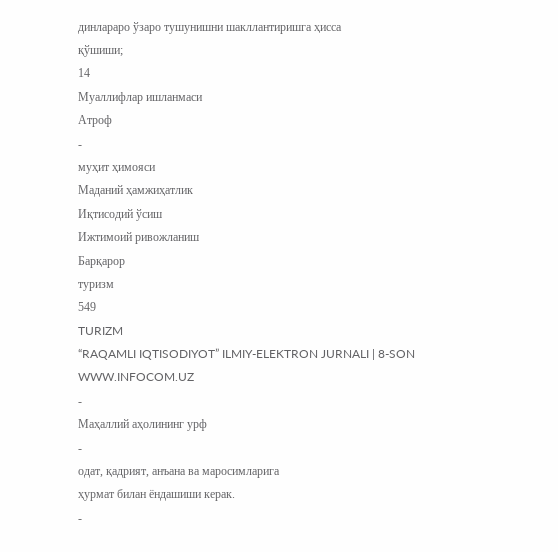динлараро ўзаро тушунишни шакллантиришга ҳисса
қўшиши;
14
Муаллифлар ишланмаси
Атроф
-
муҳит ҳимояси
Маданий ҳамжиҳатлик
Иқтисодий ўсиш
Ижтимоий ривожланиш
Барқарор
туризм
549
TURIZM
“RAQAMLI IQTISODIYOT” ILMIY-ELEKTRON JURNALI | 8-SON
WWW.INFOCOM.UZ
-
Маҳаллий аҳолининг урф
-
одат, қадрият, анъана ва маросимларига
ҳурмат билан ёндашиши керак.
-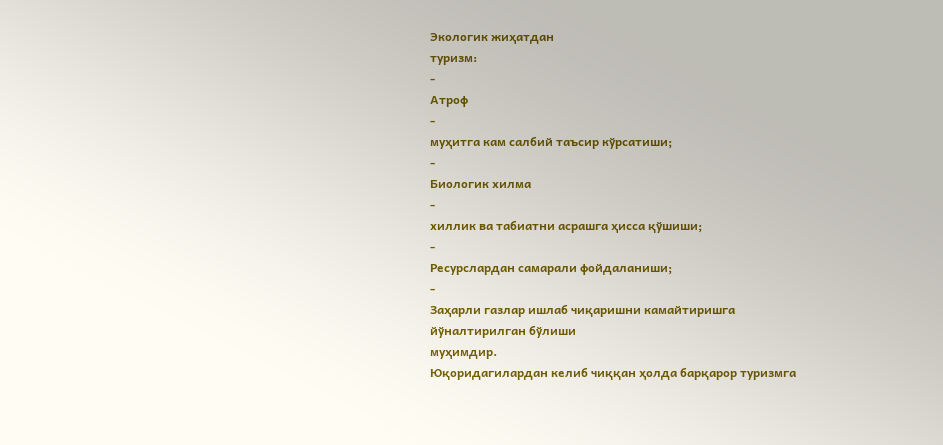Экологик жиҳатдан
туризм:
-
Атроф
-
муҳитга кам салбий таъсир кўрсатиши;
-
Биологик хилма
-
хиллик ва табиатни асрашга ҳисса қўшиши;
-
Ресурслардан самарали фойдаланиши;
-
Заҳарли газлар ишлаб чиқаришни камайтиришга йўналтирилган бўлиши
муҳимдир.
Юқоридагилардан келиб чиққан ҳолда барқарор туризмга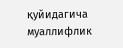қуйидагича
муаллифлик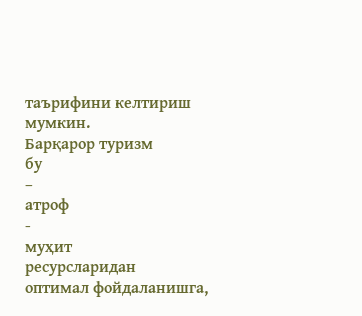таърифини келтириш мумкин.
Барқарор туризм
бу
–
атроф
-
муҳит
ресурсларидан
оптимал фойдаланишга,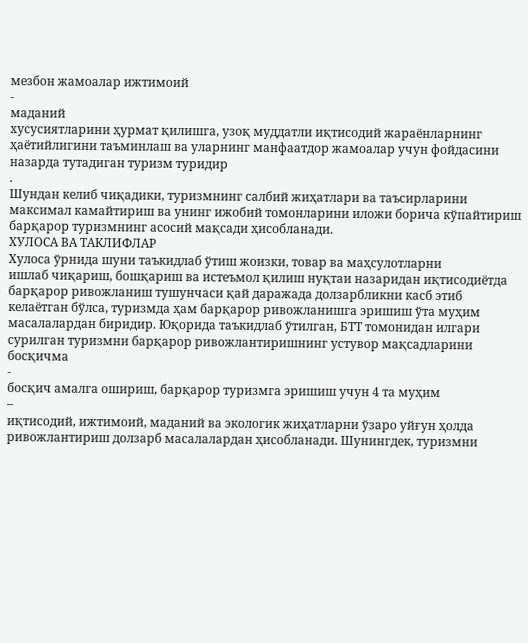мезбон жамоалар ижтимоий
-
маданий
хусусиятларини ҳурмат қилишга, узоқ муддатли иқтисодий жараёнларнинг
ҳаётийлигини таъминлаш ва уларнинг манфаатдор жамоалар учун фойдасини
назарда тутадиган туризм туридир
.
Шундан келиб чиқадики, туризмнинг салбий жиҳатлари ва таъсирларини
максимал камайтириш ва унинг ижобий томонларини иложи борича кўпайтириш
барқарор туризмнинг асосий мақсади ҳисобланади.
ХУЛОСА ВА ТАКЛИФЛАР
Хулоса ўрнида шуни таъкидлаб ўтиш жоизки, товар ва маҳсулотларни
ишлаб чиқариш, бошқариш ва истеъмол қилиш нуқтаи назаридан иқтисодиётда
барқарор ривожланиш тушунчаси қай даражада долзарбликни касб этиб
келаётган бўлса, туризмда ҳам барқарор ривожланишга эришиш ўта муҳим
масалалардан биридир. Юқорида таъкидлаб ўтилган, БТТ томонидан илгари
сурилган туризмни барқарор ривожлантиришнинг устувор мақсадларини
босқичма
-
босқич амалга ошириш, барқарор туризмга эришиш учун 4 та муҳим
–
иқтисодий, ижтимоий, маданий ва экологик жиҳатларни ўзаро уйғун ҳолда
ривожлантириш долзарб масалалардан ҳисобланади. Шунингдек, туризмни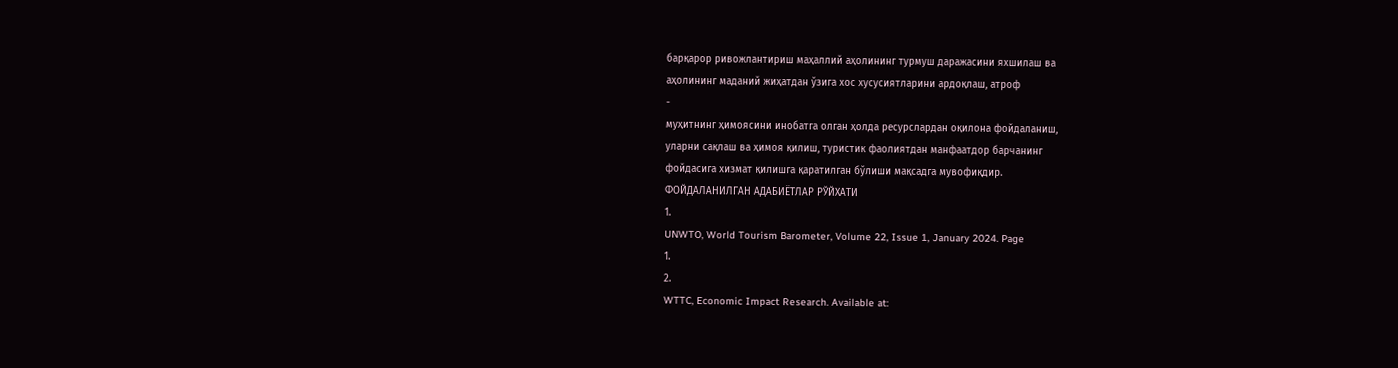барқарор ривожлантириш маҳаллий аҳолининг турмуш даражасини яхшилаш ва
аҳолининг маданий жиҳатдан ўзига хос хусусиятларини ардоқлаш, атроф
-
муҳитнинг ҳимоясини инобатга олган ҳолда ресурслардан оқилона фойдаланиш,
уларни сақлаш ва ҳимоя қилиш, туристик фаолиятдан манфаатдор барчанинг
фойдасига хизмат қилишга қаратилган бўлиши мақсадга мувофиқдир.
ФОЙДАЛАНИЛГАН АДАБИЁТЛАР РЎЙХАТИ
1.
UNWTO, World Tourism Barometer, Volume 22, Issue 1, January 2024. Page
1.
2.
WTTC, Economic Impact Research. Available at: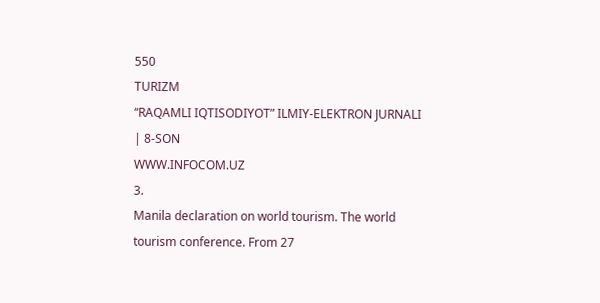550
TURIZM
“RAQAMLI IQTISODIYOT” ILMIY-ELEKTRON JURNALI | 8-SON
WWW.INFOCOM.UZ
3.
Manila declaration on world tourism. The world tourism conference. From 27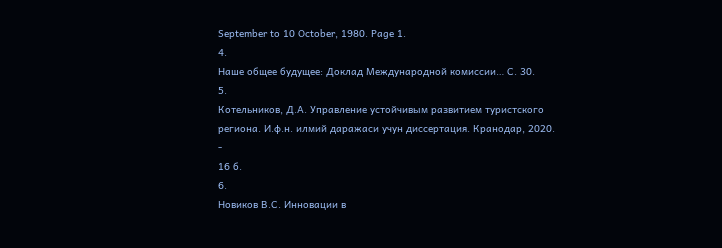September to 10 October, 1980. Page 1.
4.
Наше общее будущее: Доклад Международной комиссии… С. 30.
5.
Котельников, Д.А. Управление устойчивым развитием туристского
региона. И.ф.н. илмий даражаси учун диссертация. Кранодар, 2020.
-
16 б.
6.
Новиков В.С. Инновации в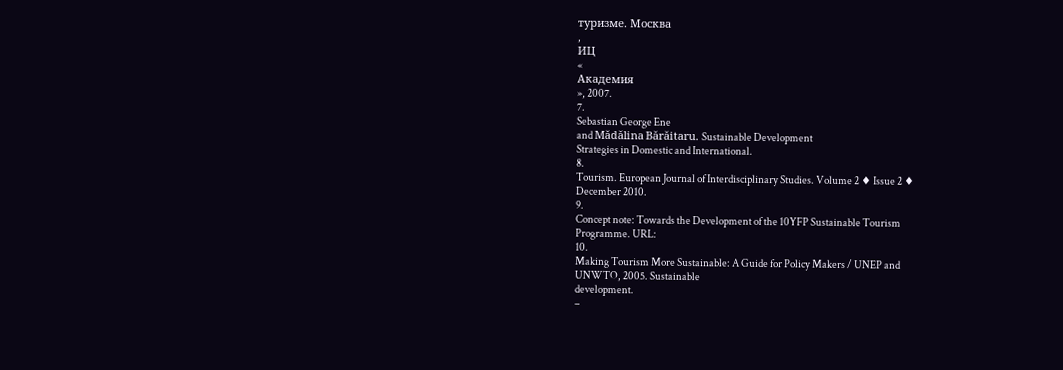туризме. Москва
,
ИЦ
«
Академия
», 2007.
7.
Sebastian George Ene
and Mădălina Bărăitaru. Sustainable Development
Strategies in Domestic and International.
8.
Tourism. European Journal of Interdisciplinary Studies. Volume 2 ♦ Issue 2 ♦
December 2010.
9.
Concept note: Towards the Development of the 10YFP Sustainable Tourism
Programme. URL:
10.
Making Tourism More Sustainable: A Guide for Policy Makers / UNEP and
UNWTO, 2005. Sustainable
development.
–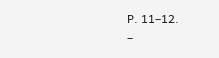P. 11–12.
–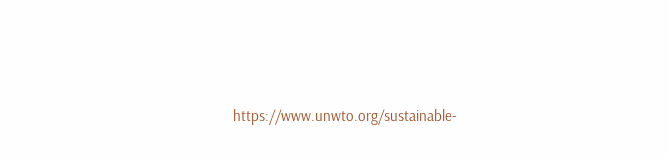https://www.unwto.org/sustainable-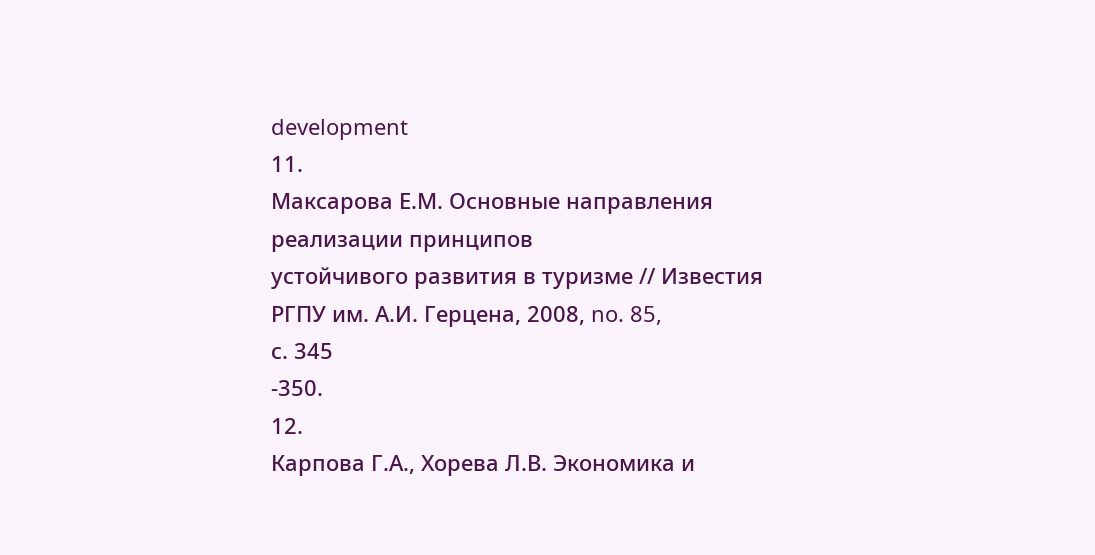development
11.
Максарова Е.М. Основные направления реализации принципов
устойчивого развития в туризме // Известия РГПУ им. А.И. Герцена, 2008, no. 85,
с. 345
-350.
12.
Карпова Г.А., Хорева Л.В. Экономика и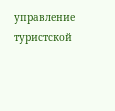управление туристской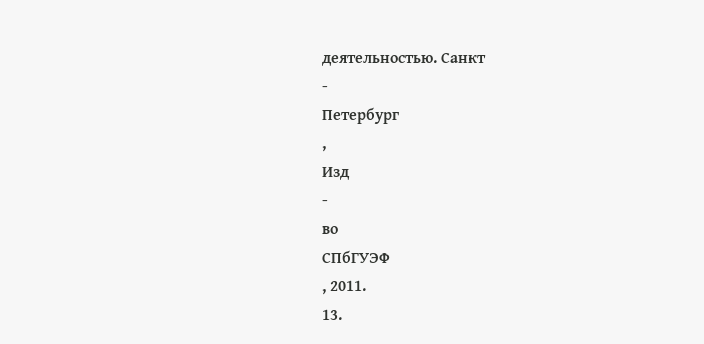деятельностью. Санкт
-
Петербург
,
Изд
-
во
СПбГУЭФ
, 2011.
13.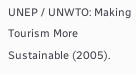UNEP / UNWTO: Making Tourism More Sustainable (2005).